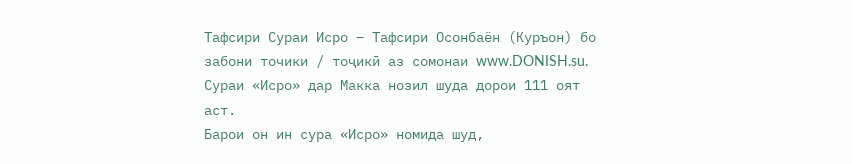Тафсири Сураи Исро – Тафсири Осонбаён (Куръон) бо забони точики / тоҷикӣ аз сомонаи www.DONISH.su.
Сураи «Исро» дар Макка нозил шуда дорои 111 оят аст.
Барои он ин сура «Исро» номида шуд,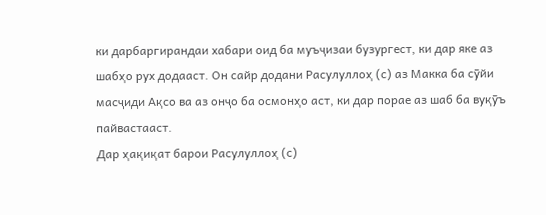ки дарбаргирандаи хабари оид ба муъҷизаи бузургест, ки дар яке аз шабҳо рух додааст. Он сайр додани Расулуллоҳ (с) аз Макка ба сӯйи масҷиди Ақсо ва аз онҷо ба осмонҳо аст, ки дар порае аз шаб ба вуқӯъ пайвастааст.
Дар ҳақиқат барои Расулуллоҳ (с)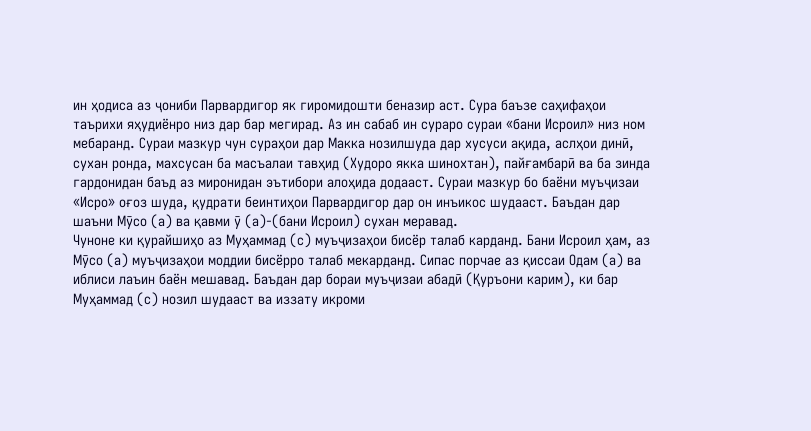ин ҳодиса аз ҷониби Парвардигор як гиромидошти беназир аст. Сура баъзе саҳифаҳои таърихи яҳудиёнро низ дар бар мегирад. Аз ин сабаб ин сураро сураи «бани Исроил» низ ном мебаранд. Сураи мазкур чун сураҳои дар Макка нозилшуда дар хусуси ақида, аслҳои динӣ, сухан ронда, махсусан ба масъалаи тавҳид (Худоро якка шинохтан), пайғамбарӣ ва ба зинда гардонидан баъд аз миронидан эътибори алоҳида додааст. Сураи мазкур бо баёни муъҷизаи «Исро» оғоз шуда, қудрати беинтиҳои Парвардигор дар он инъикос шудааст. Баъдан дар шаъни Мӯсо (а) ва қавми ӯ (а)-(бани Исроил) сухан меравад.
Чуноне ки қурайшиҳо аз Муҳаммад (с) муъҷизаҳои бисёр талаб карданд. Бани Исроил ҳам, аз Мӯсо (а) муъҷизаҳои моддии бисёрро талаб мекарданд. Сипас порчае аз қиссаи Одам (а) ва иблиси лаъин баён мешавад. Баъдан дар бораи муъҷизаи абадӣ (Қуръони карим), ки бар Муҳаммад (с) нозил шудааст ва иззату икроми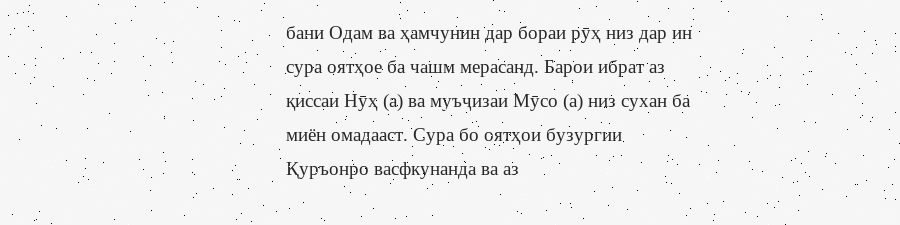бани Одам ва ҳамчунин дар бораи рӯҳ низ дар ин сура оятҳое ба чашм мерасанд. Барои ибрат аз қиссаи Нӯҳ (а) ва муъҷизаи Мӯсо (а) низ сухан ба миён омадааст. Сура бо оятҳои бузургии Қуръонро васфкунанда ва аз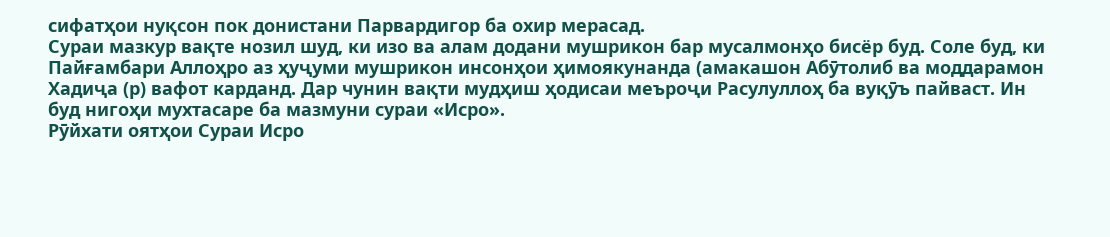сифатҳои нуқсон пок донистани Парвардигор ба охир мерасад.
Сураи мазкур вақте нозил шуд, ки изо ва алам додани мушрикон бар мусалмонҳо бисёр буд. Соле буд, ки Пайғамбари Аллоҳро аз ҳуҷуми мушрикон инсонҳои ҳимоякунанда (амакашон Абӯтолиб ва моддарамон Хадиҷа (р) вафот карданд. Дар чунин вақти мудҳиш ҳодисаи меъроҷи Расулуллоҳ ба вуқӯъ пайваст. Ин буд нигоҳи мухтасаре ба мазмуни сураи «Исро».
Рӯйхати оятҳои Сураи Исро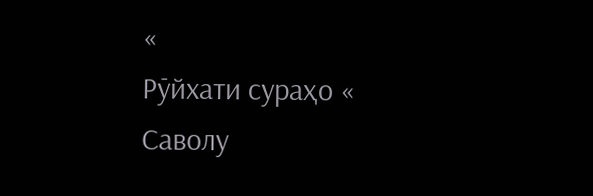«
Рӯйхати сураҳо «
Саволу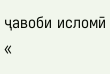ҷавоби исломӣ «